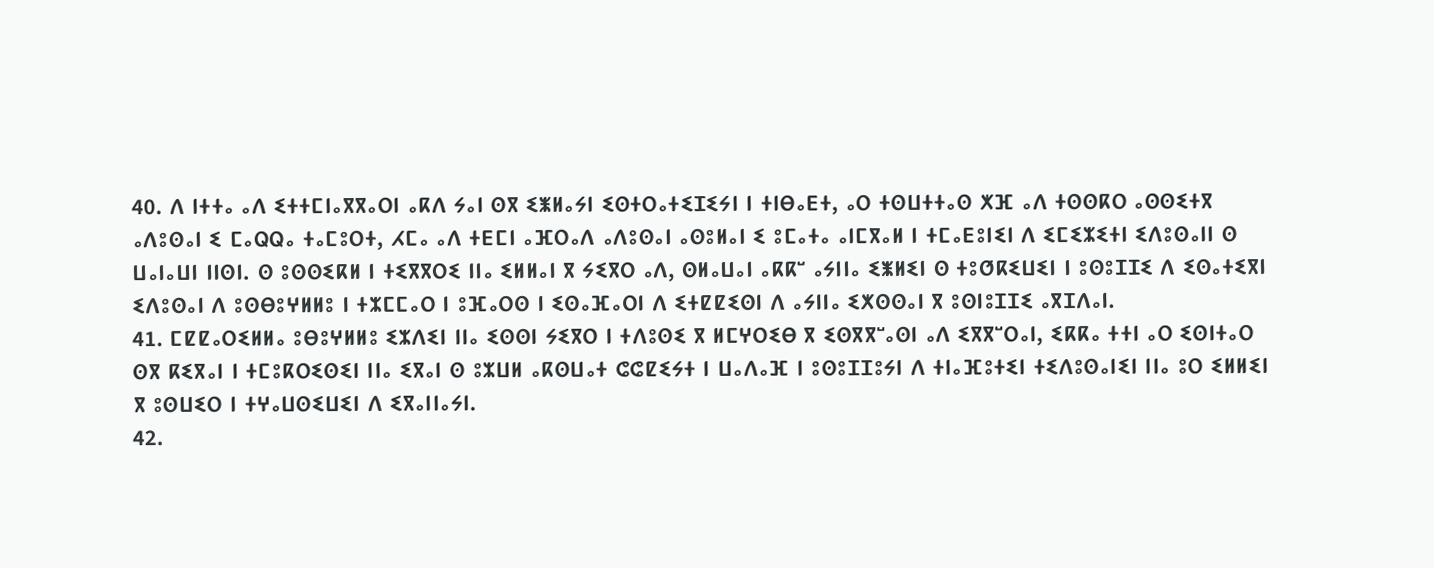40. ⴷ ⵏⵜⵜⴰ ⴰⴷ ⵉⵜⵜⵎⵏⴰⴳⴳⴰⵔⵏ ⴰⴽⴷ ⵢⴰⵏ ⵙⴳ ⵉⵥⵍⴰⵢⵏ ⵉⵙⵜⵔⴰⵜⵉⵊⵉⵢⵏ ⵏ ⵜⵏⴱⴰⴹⵜ, ⴰⵔ ⵜⵙⵡⵜⵜⴰⵙ ⵅⴼ ⴰⴷ ⵜⵙⵙⴽⵔ ⴰⵙⵙⵉⵜⴳ ⴰⴷⵓⵙⴰⵏ ⵉ ⵎⴰⵕⵕⴰ ⵜⴰⵎⵓⵔⵜ, ⵃⵎⴰ ⴰⴷ ⵜⴹⵎⵏ ⴰⴼⵔⴰⴷ ⴰⴷⵓⵙⴰⵏ ⴰⵙⵓⵍⴰⵏ ⵉ ⵓⵎⴰⵜⴰ ⴰⵏⵎⴳⴰⵍ ⵏ ⵜⵎⴰⴹⵓⵏⵉⵏ ⴷ ⵉⵎⵉⵣⵉⵜⵏ ⵉⴷⵓⵙⴰⵏⵏ ⵙ ⵡⴰⵏⴰⵡⵏ ⵏⵏⵙⵏ. ⵙ ⵓⵙⵙⵉⴽⵍ ⵏ ⵜⵉⴳⴳⵔⵉ ⵏⵏⴰ ⵉⵍⵍⴰⵏ ⴳ ⵢⵉⴳⵔ ⴰⴷ, ⵙⵍⴰⵡⴰⵏ ⴰⴽⴽⵯ ⴰⵢⵏⵏⴰ ⵉⵥⵍⵉⵏ ⵙ ⵜⵓⵚⴽⵉⵡⵉⵏ ⵏ ⵓⵙⵓⵊⵊⵉ ⴷ ⵉⵙⴰⵜⵉⴳⵏ ⵉⴷⵓⵙⴰⵏ ⴷ ⵓⵙⴱⵓⵖⵍⵍⵓ ⵏ ⵜⵣⵎⵎⴰⵔ ⵏ ⵓⴼⴰⵔⵙ ⵏ ⵉⵙⴰⴼⴰⵔⵏ ⴷ ⵉⵜⵇⵇⵉⵙⵏ ⴷ ⴰⵢⵏⵏⴰ ⵉⵅⵙⵙⴰⵏ ⴳ ⵓⵙⵏⵓⵊⵊⵉ ⴰⴳⵊⴷⴰⵏ.
41. ⵎⵇⵇⴰⵔⵉⵍⵍⴰ ⵓⴱⵓⵖⵍⵍⵓ ⵉⵣⴷⵉⵏ ⵏⵏⴰ ⵉⵙⵙⵏ ⵢⵉⴳⵔ ⵏ ⵜⴷⵓⵙⵉ ⴳ ⵍⵎⵖⵔⵉⴱ ⴳ ⵉⵙⴳⴳⵯⴰⵙⵏ ⴰⴷ ⵉⴳⴳⵯⵔⴰⵏ, ⵉⴽⴽⴰ ⵜⵜⵏ ⴰⵔ ⵉⵙⵏⵜⴰⵔ ⵙⴳ ⴽⵉⴳⴰⵏ ⵏ ⵜⵎⵓⴽⵔⵉⵙⵉⵏ ⵏⵏⴰ ⵉⴳⴰⵏ ⵙ ⵓⵣⵡⵍ ⴰⴽⵙⵡⴰⵜ ⵛⵛⵇⵉⵢⵜ ⵏ ⵡⴰⴷⴰⴼ ⵏ ⵓⵙⵓⵊⵊⵓⵢⵏ ⴷ ⵜⵏⴰⴼⵓⵜⵉⵏ ⵜⵉⴷⵓⵙⴰⵏⵉⵏ ⵏⵏⴰ ⵓⵔ ⵉⵍⵍⵉⵏ ⴳ ⵓⵙⵡⵉⵔ ⵏ ⵜⵖⴰⵡⵙⵉⵡⵉⵏ ⴷ ⵉⴳⴰⵏⵏⴰⵢⵏ.
42.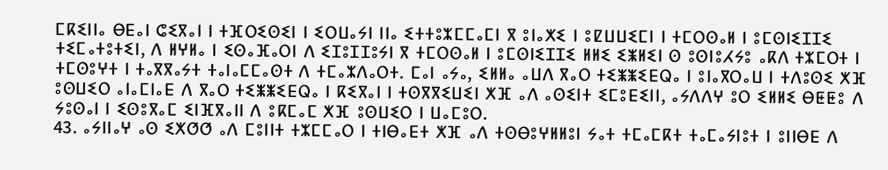ⵎⴽⵉⵏⵏⴰ ⴱⴹⴰⵏ ⵛⵉⴳⴰⵏ ⵏ ⵜⴼⵔⵉⵙⵉⵏ ⵏ ⵉⵔⵡⴰⵢⵏ ⵏⵏⴰ ⵉⵜⵜⵓⵣⵎⵎⴰⵎⵏ ⴳ ⵓⵏⴰⵅⵉ ⵏ ⵓⵇⵡⵡⵉⵎⵏ ⵏ ⵜⵎⵔⵙⴰⵍ ⵏ ⵓⵎⵙⵏⵉⵊⵊⵉ ⵜⵉⵎⴰⵜⵓⵜⵉⵏ, ⴷ ⵍⵖⵍⴰ ⵏ ⵉⵙⴰⴼⴰⵔⵏ ⴷ ⵉⵊⵓⵊⵊⵓⵢⵏ ⴳ ⵜⵎⵔⵙⴰⵍ ⵏ ⵓⵎⵙⵏⵉⵊⵊⵉ ⵍⵍⵉ ⵉⵥⵍⵉⵏ ⵙ ⵓⵙⵏⵓⵃⵢⵓ ⴰⴽⴷ ⵜⵣⵎⵔⵜ ⵏ ⵜⵎⵙⵓⵖⵜ ⵏ ⵜⴰⴳⴳⴰⵢⵜ ⵜⴰⵏⴰⵎⵎⴰⵙⵜ ⴷ ⵜⵎⴰⵣⴷⴰⵔⵜ. ⵎⴰⵏ ⴰⵢⴰ, ⵉⵍⵍⴰ ⴰⵡⴷ ⴳⴰⵔ ⵜⵉⵥⵥⵉⴹⵕⴰ ⵏ ⵓⵏⴰⴳⵔⴰⵡ ⵏ ⵜⴷⵓⵙⵉ ⵅⴼ ⵓⵙⵡⵉⵔ ⴰⵏⴰⵎⵏⴰⴹ ⴷ ⴳⴰⵔ ⵜⵉⵥⵥⵉⴹⵕⴰ ⵏ ⴽⵉⴳⴰⵏ ⵏ ⵜⵙⴳⴳⵉⵡⵉⵏ ⵅⴼ ⴰⴷ ⴰⵙⵉⵏⵜ ⵉⵎⵓⴹⵉⵏⵏ, ⴰⵢⴷⴷⵖ ⵓⵔ ⵉⵍⵍⵉ ⴱⵟⵟⵓ ⴷ ⵢⵓⵙⴰⵏ ⵏ ⵉⵙⵓⴳⴰⵎ ⵉⵏⴼⴳⴰⵏⵏ ⴷ ⵓⴽⵎⴰⵎ ⵅⴼ ⵓⵙⵡⵉⵔ ⵏ ⵡⴰⵎⵓⵔ.
43. ⴰⵢⵏⵏⴰⵖ ⴰⵙ ⵉⵅⵚⵚ ⴰⴷ ⵎⵓⵏⵏⵜ ⵜⵣⵎⵎⴰⵔ ⵏ ⵜⵏⴱⴰⴹⵜ ⵅⴼ ⴰⴷ ⵜⵙⴱⵓⵖⵍⵍⵓⵏ ⵢⴰⵜ ⵜⵎⴰⵎⴽⵜ ⵜⴰⵎⴰⵢⵏⵓⵜ ⵏ ⵓⵏⵏⴱⴹ ⴷ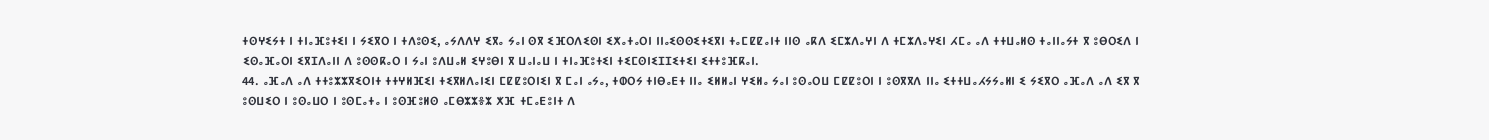ⵜⵙⵖⵉⵢⵜ ⵏ ⵜⵏⴰⴼⵓⵜⵉⵏ ⵏ ⵢⵉⴳⵔ ⵏ ⵜⴷⵓⵙⵉ, ⴰⵢⴷⴷⵖ ⵉⴳⴰ ⵢⴰⵏ ⵙⴳ ⵉⴼⵔⴷⵉⵙⵏ ⵉⵅⴰⵜⴰⵔⵏ ⵏⵏⴰⵉⵙⵙⵉⵜⵉⴳⵏ ⵜⴰⵎⵇⵇⴰⵏⵜ ⵏⵏⵙ ⴰⴽⴷ ⵉⵎⵣⴷⴰⵖⵏ ⴷ ⵜⵎⵣⴷⴰⵖⵉⵏ ⵃⵎⴰ ⴰⴷ ⵜⵜⵡⴰⵍⵙ ⵜⴰⵏⵏⴰⵢⵜ ⴳ ⵓⴱⵔⵉⴷ ⵏ ⵉⵙⴰⴼⴰⵔⵏ ⵉⴳⵊⴷⴰⵏⵏ ⴷ ⵓⵙⵙⴽⴰⵔ ⵏ ⵢⴰⵏ ⵓⴷⵡⴰⵍ ⵉⵖⵓⴱⵏ ⴳ ⵡⴰⵏⴰⵡ ⵏ ⵜⵏⴰⴼⵓⵜⵉⵏ ⵜⵉⵎⵙⵏⵉⵊⵊⵉⵜⵉⵏ ⵉⵜⵜⵓⴼⴽⴰⵏ.
44. ⴰⴼⴰⴷ ⴰⴷ ⵜⵜⵓⵣⵣⴳⵉⵔⵏⵜ ⵜⵜⵖⵍⴼⵉⵏ ⵜⵉⴳⵍⴷⴰⵏⵉⵏ ⵎⵇⵇⵓⵔⵏⵉⵏ ⴳ ⵎⴰⵏ ⴰⵢⴰ, ⵜⵀⵔⵢ ⵜⵏⴱⴰⴹⵜ ⵏⵏⴰ ⵉⵍⵍⴰⵏ ⵖⵉⵍⴰ ⵢⴰⵏ ⵓⵙⴰⵔⵡ ⵎⵇⵇⵓⵔⵏ ⵏ ⵓⵙⴳⴳⴷ ⵏⵏⴰ ⵉⵜⵜⵡⴰⵃⵢⵢⴰⵍⵏ ⵉ ⵢⵉⴳⵔ ⴰⴼⴰⴷ ⴰⴷ ⵉⴳ ⴳ ⵓⵙⵡⵉⵔ ⵏ ⵓⵙⴰⵡⵔ ⵏ ⵓⵙⵎⴰⵜⴰ ⵏ ⵓⵙⴼⵓⵍⵙ ⴰⵎⴱⵣⵣⴻⵣ ⵅⴼ ⵜⵎⴰⴹⵓⵏⵜ ⴷ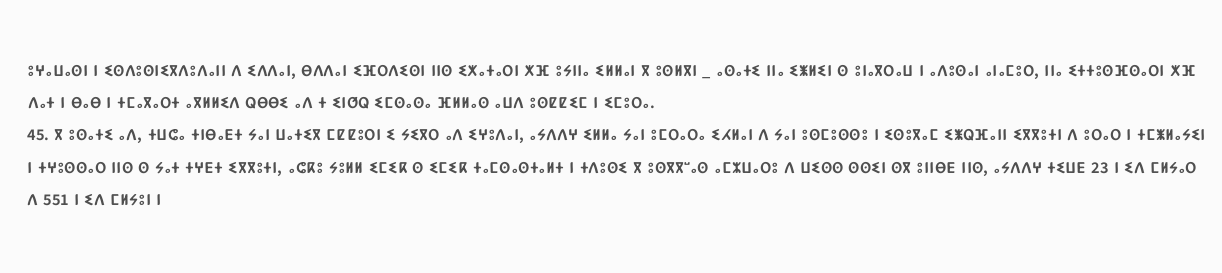ⵓⵖⴰⵡⴰⵙⵏ ⵏ ⵉⵙⴷⵓⵙⵏⵉⴳⴷⵓⴷⴰⵏⵏ ⴷ ⵉⴷⴷⴰⵏ, ⴱⴷⴷⴰⵏ ⵉⴼⵔⴷⵉⵙⵏ ⵏⵏⵙ ⵉⵅⴰⵜⴰⵔⵏ ⵅⴼ ⵓⵢⵏⵏⴰ ⵉⵍⵍⴰⵏ ⴳ ⵓⵙⵍⴳⵏ _ ⴰⵙⴰⵜⵉ ⵏⵏⴰ ⵉⵥⵍⵉⵏ ⵙ ⵓⵏⴰⴳⵔⴰⵡ ⵏ ⴰⴷⵓⵙⴰⵏ ⴰⵏⴰⵎⵓⵔ, ⵏⵏⴰ ⵉⵜⵜⵓⵙⴼⵙⴰⵔⵏ ⵅⴼ ⴷⴰⵜ ⵏ ⴱⴰⴱ ⵏ ⵜⵎⴰⴳⴰⵔⵜ ⴰⴳⵍⵍⵉⴷ ⵕⴱⴱⵉ ⴰⴷ ⵜ ⵉⵏⵚⵕ ⵉⵎⵙⴰⵙⴰ ⴼⵍⵍⴰⵙ ⴰⵡⴷ ⵓⵙⵇⵇⵉⵎ ⵏ ⵉⵎⵓⵔⴰ.
45. ⴳ ⵓⵙⴰⵜⵉ ⴰⴷ, ⵜⵡⵛⴰ ⵜⵏⴱⴰⴹⵜ ⵢⴰⵏ ⵡⴰⵜⵉⴳ ⵎⵇⵇⵓⵔⵏ ⵉ ⵢⵉⴳⵔ ⴰⴷ ⵉⵖⵓⴷⴰⵏ, ⴰⵢⴷⴷⵖ ⵉⵍⵍⴰ ⵢⴰⵏ ⵓⵎⵔⴰⵔⴰ ⵉⵃⵍⴰⵏ ⴷ ⵢⴰⵏ ⵓⵙⵎⵓⵙⵙⵓ ⵏ ⵉⵙⵓⴳⴰⵎ ⵉⵥⵕⴼⴰⵏⵏ ⵉⴳⴳⵓⵜⵏ ⴷ ⵓⵔⴰⵔ ⵏ ⵜⵎⵥⵍⴰⵢⵉⵏ ⵏ ⵜⵖⵓⵙⵙⴰⵔ ⵏⵏⵙ ⵙ ⵢⴰⵜ ⵜⵖⴹⵜ ⵉⴳⴳⵓⵜⵏ, ⴰⵛⴽⵓ ⵢⵓⵍⵍ ⵉⵎⵉⴽ ⵙ ⵉⵎⵉⴽ ⵜⴰⵎⵙⴰⵙⵜⴰⵍⵜ ⵏ ⵜⴷⵓⵙⵉ ⴳ ⵓⵙⴳⴳⵯⴰⵙ ⴰⵎⵣⵡⴰⵔⵓ ⴷ ⵡⵉⵙⵙ ⵙⵙⵉⵏ ⵙⴳ ⵓⵏⵏⴱⴹ ⵏⵏⵙ, ⴰⵢⴷⴷⵖ ⵜⵉⵡⴹ 23 ⵏ ⵉⴷ ⵎⵍⵢⴰⵔ ⴷ 551 ⵏ ⵉⴷ ⵎⵍⵢⵓⵏ ⵏ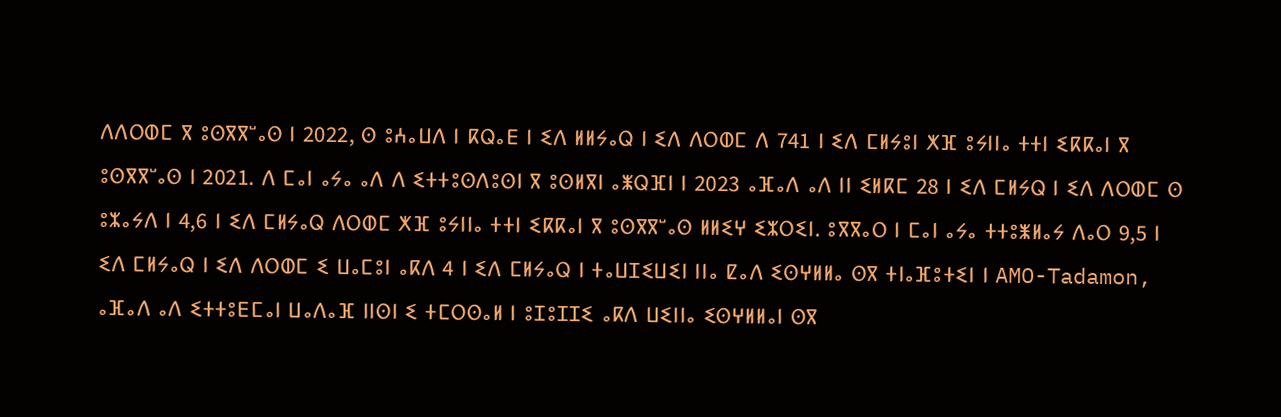ⴷⴷⵔⵀⵎ ⴳ ⵓⵙⴳⴳⵯⴰⵙ ⵏ 2022, ⵙ ⵓⵄⴰⵡⴷ ⵏ ⴽⵕⴰⴹ ⵏ ⵉⴷ ⵍⵍⵢⴰⵕ ⵏ ⵉⴷ ⴷⵔⵀⵎ ⴷ 741 ⵏ ⵉⴷ ⵎⵍⵢⵓⵏ ⵅⴼ ⵓⵢⵏⵏⴰ ⵜⵜⵏ ⵉⴽⴽⴰⵏ ⴳ ⵓⵙⴳⴳⵯⴰⵙ ⵏ 2021. ⴷ ⵎⴰⵏ ⴰⵢⴰ ⴰⴷ ⴷ ⵉⵜⵜⵓⵙⴷⵓⵙⵏ ⴳ ⵓⵙⵍⴳⵏ ⴰⵥⵕⴼⵏ ⵏ 2023 ⴰⴼⴰⴷ ⴰⴷ ⵏⵏ ⵉⵍⴽⵎ 28 ⵏ ⵉⴷ ⵎⵍⵢⵕ ⵏ ⵉⴷ ⴷⵔⵀⵎ ⵙ ⵓⵣⴰⵢⴷ ⵏ 4,6 ⵏ ⵉⴷ ⵎⵍⵢⴰⵕ ⴷⵔⵀⵎ ⵅⴼ ⵓⵢⵏⵏⴰ ⵜⵜⵏ ⵉⴽⴽⴰⵏ ⴳ ⵓⵙⴳⴳⵯⴰⵙ ⵍⵍⵉⵖ ⵉⵣⵔⵉⵏ. ⵓⴳⴳⴰⵔ ⵏ ⵎⴰⵏ ⴰⵢⴰ ⵜⵜⵓⵥⵍⴰⵢ ⴷⴰⵔ 9,5 ⵏ ⵉⴷ ⵎⵍⵢⴰⵕ ⵏ ⵉⴷ ⴷⵔⵀⵎ ⵉ ⵡⴰⵎⵓⵏ ⴰⴽⴷ 4 ⵏ ⵉⴷ ⵎⵍⵢⴰⵕ ⵏ ⵜⴰⵡⵊⵉⵡⵉⵏ ⵏⵏⴰ ⵇⴰⴷ ⵉⵙⵖⵍⵍⴰ ⵙⴳ ⵜⵏⴰⴼⵓⵜⵉⵏ ⵏ AMO-Tadamon, ⴰⴼⴰⴷ ⴰⴷ ⵉⵜⵜⵓⴹⵎⴰⵏ ⵡⴰⴷⴰⴼ ⵏⵏⵙⵏ ⵉ ⵜⵎⵔⵙⴰⵍ ⵏ ⵓⵊⵓⵊⵊⵉ ⴰⴽⴷ ⵡⵉⵏⵏⴰ ⵉⵙⵖⵍⵍⴰⵏ ⵙⴳ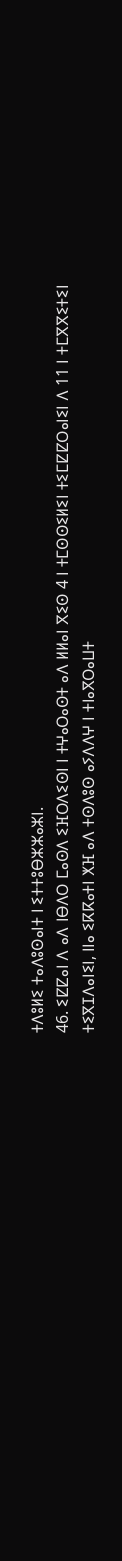ⵜⴷⵓⵍⵉ ⵜⴰⴷⵓⵙⴰⵏⵜ ⵏ ⵉⵜⵜⵓⴱⵣⵣⴰⵣⵏ.
46. ⵉⵇⵇⴰⵏ ⴷ ⴰⴷ ⵏⴱⴷⵔ ⵎⴰⵙⴷ ⵉⴼⵔⴷⵉⵙⵏ ⵏ ⵜⵖⴰⵔⴰⵙⵜ ⴰⴷ ⵍⵍⴰⵏ ⴳⵉⵙ 4 ⵏ ⵜⵎⵙⵙⵉⵍⵉⵏ ⵜⵉⵎⵇⵇⵔⴰⵏⵉⵏ ⴷ 11 ⵏ ⵜⵎⴳⴳⵉⵜⵉⵏ ⵜⵉⴳⵊⴷⴰⵏⵉⵏ, ⵏⵏⴰ ⵉⴽⴽⴰⵜⵏ ⵅⴼ ⴰⴷ ⵜⵙⴷⵓⵙ ⴰⵢⴷⴷⵖ ⵏ ⵜⵏⴰⴳⵔⴰⵡⵜ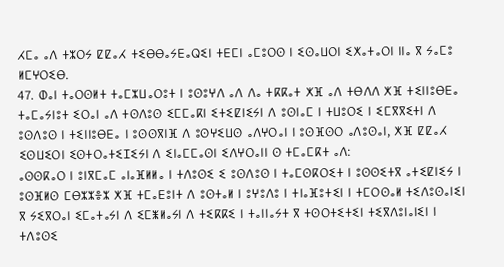ⵃⵎⴰ ⴰⴷ ⵜⵣⵔⵢ ⵇⵇⴰⵃ ⵜⵉⴱⴱⴰⵢⴹⴰⵕⵉⵏ ⵜⴹⵎⵏ ⴰⵎⵓⵔⵙ ⵏ ⵉⵙⴰⵡⵔⵏ ⵉⵅⴰⵜⴰⵔⵏ ⵏⵏⴰ ⴳ ⵢⴰⵎⵓ ⵍⵎⵖⵔⵉⴱ.
47. ⵀⴰⵏ ⵜⴰⵔⵙⵍⵜ ⵜⴰⵎⵣⵡⴰⵔⵓⵜ ⵏ ⵓⵙⵓⵖⴷ ⴰⴷ ⴷⴰ ⵜⴽⴽⴰⵜ ⵅⴼ ⴰⴷ ⵜⴱⴷⴷ ⵅⴼ ⵜⵉⵏⵏⵓⴱⴹⴰ ⵜⴰⵎⴰⵢⵏⵓⵜ ⵉⵔⴰⵏ ⴰⴷ ⵜⵙⴷⵓⵙ ⵉⵎⵎⴰⴽⵏ ⵉⵜⵉⵇⵏⵉⵢⵏ ⴷ ⵓⵙⵏⴰⵎ ⵏ ⵜⵡⵓⵔⵉ ⵏ ⵉⵎⴳⴳⵉⵜⵏ ⴷ ⵓⵙⴷⵓⵙ ⵏ ⵜⵉⵏⵏⵓⴱⴹⴰ ⵏ ⵓⵙⵙⴳⵏⴼ ⴷ ⵓⵙⵖⵉⵡⵙ ⴰⴷⵖⵔⴰⵏ ⵏ ⵓⵙⴼⵙⵔ ⴰⴷⵓⵙⴰⵏ, ⵅⴼ ⵇⵇⴰⵃ ⵉⵙⵡⵉⵔⵏ ⵉⵙⵜⵔⴰⵜⵉⵊⵉⵢⵏ ⴷ ⵉⵏⴰⵎⵎⴰⵙⵏ ⵉⴷⵖⵔⴰⵏⵏ ⵙ ⵜⵎⴰⵎⴽⵜ ⴰⴷ:
ⴰⵙⵙⴽⴰⵔ ⵏ ⵓⵏⴳⵎⴰⵎ ⴰⵏⴰⴼⵍⵍⴰ ⵏ ⵜⴷⵓⵙⵉ ⵉ ⵓⵙⴷⵓⵙ ⵏ ⵜⴰⵎⵙⴽⵔⵉⵜ ⵏ ⵓⵙⵙⵉⵜⴳ ⴰⵜⵉⵇⵏⵉⵢ ⵏ ⵓⵙⴼⵍⵙ ⵎⴱⵣⵣⴻⵣ ⵅⴼ ⵜⵎⴰⴹⵓⵏⵜ ⴷ ⵓⵙⵜⴰⵍ ⵏ ⵓⵖⵓⴷⵓ ⵏ ⵜⵏⴰⴼⵓⵜⵉⵏ ⵏ ⵜⵎⵔⵙⴰⵍ ⵜⵉⴷⵓⵙⴰⵏⵉⵏ ⴳ ⵢⵉⴳⵔⴰⵏ ⵉⵎⴰⵜⴰⵢⵏ ⴷ ⵉⵎⵥⵍⴰⵢⵏ ⴷ ⵜⵉⴽⴽⵉ ⵏ ⵜⴰⵏⵏⴰⵢⵜ ⴳ ⵜⵙⵔⵜⵉⵜⵉⵏ ⵜⵉⴳⴷⵓⵏⴰⵏⵉⵏ ⵏ ⵜⴷⵓⵙⵉ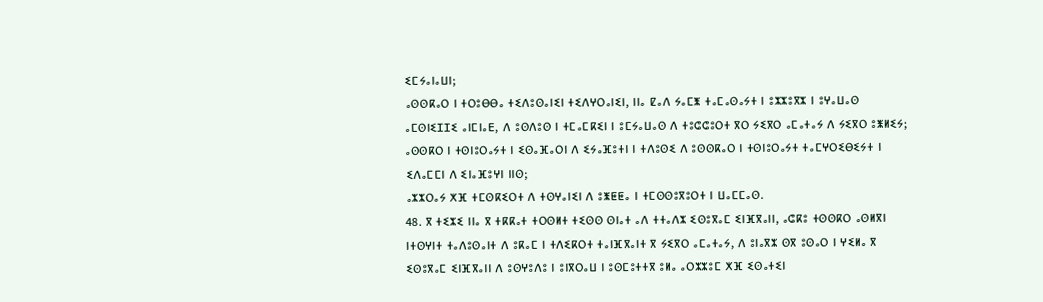ⵉⵎⵢⴰⵏⴰⵡⵏ;
ⴰⵙⵙⴽⴰⵔ ⵏ ⵜⵔⵓⴱⴱⴰ ⵜⵉⴷⵓⵙⴰⵏⵉⵏ ⵜⵉⴷⵖⵔⴰⵏⵉⵏ, ⵏⵏⴰ ⵇⴰⴷ ⵢⴰⵎⵥ ⵜⴰⵎⴰⵙⴰⵢⵜ ⵏ ⵓⵣⵣⵓⴳⵣ ⵏ ⵓⵖⴰⵡⴰⵙ ⴰⵎⵙⵏⵉⵊⵊⵉ ⴰⵏⵎⵏⴰⴹ, ⴷ ⵓⵙⴷⵓⵙ ⵏ ⵜⵎⴰⵎⴽⵉⵏ ⵏ ⵓⵎⵢⴰⵡⴰⵙ ⴷ ⵜⵓⵛⵛⵓⵔⵜ ⴳⵔ ⵢⵉⴳⵔ ⴰⵎⴰⵜⴰⵢ ⴷ ⵢⵉⴳⵔ ⵓⵥⵍⵉⵢ;
ⴰⵙⵙⴽⵔ ⵏ ⵜⵙⵏⵓⵔⴰⵢⵜ ⵏ ⵉⵙⴰⴼⴰⵔⵏ ⴷ ⵉⵢⴰⴼⵓⵜⵏ ⵏ ⵜⴷⵓⵙⵉ ⴷ ⵓⵙⵙⴽⴰⵔ ⵏ ⵜⵙⵏⵓⵔⴰⵢⵜ ⵜⴰⵎⵖⵔⵉⴱⵉⵢⵜ ⵏ ⵉⴷⴰⵎⵎⵏ ⴷ ⵉⵏⴰⴼⵓⵖⵏ ⵏⵏⵙ;
ⴰⵣⵣⵔⴰⵢ ⵅⴼ ⵜⵎⵙⴽⵉⵔⵜ ⴷ ⵜⵙⵖⴰⵏⵉⵏ ⴷ ⵓⵥⵟⵟⴰ ⵏ ⵜⵎⵙⵙⵓⴳⵓⵔⵜ ⵏ ⵡⴰⵎⵎⴰⵙ.
48. ⴳ ⵜⵉⵣⵉ ⵏⵏⴰ ⴳ ⵜⴽⴽⴰⵜ ⵜⵔⵙⵍⵜ ⵜⵉⵙⵙ ⵙⵏⴰⵜ ⴰⴷ ⵜⵜⴰⴷⵣ ⵉⵙⵓⴳⴰⵎ ⵉⵏⴼⴳⴰⵏⵏ, ⴰⵛⴽⵓ ⵜⵙⵙⴽⵔ ⴰⵙⵍⴳⵏ ⵏⵜⵙⵖⵏⵜ ⵜⴰⴷⵓⵙⴰⵏⵜ ⴷ ⵓⴽⴰⵎ ⵏ ⵜⴷⵉⴽⵔⵜ ⵜⴰⵏⴼⴳⴰⵏⵜ ⴳ ⵢⵉⴳⵔ ⴰⵎⴰⵜⴰⵢ, ⴷ ⵓⵏⴰⴳⵣ ⵙⴳ ⵓⵙⴰⵔ ⵏ ⵖⵉⵍⴰ ⴳ ⵉⵙⵓⴳⴰⵎ ⵉⵏⴼⴳⴰⵏⵏ ⴷ ⵓⵙⵖⵓⴷⵓ ⵏ ⵓⵏⴳⵔⴰⵡ ⵏ ⵓⵙⵎⵓⵜⵜⴳ ⵓⵍⴰ ⴰⵔⵣⵣⵓⵎ ⵅⴼ ⵉⵙⴰⵜⵉⵏ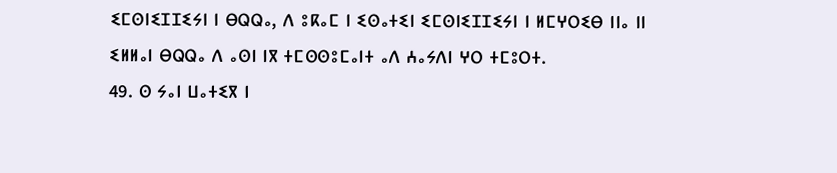ⵉⵎⵙⵏⵉⵊⵊⵉⵢⵏ ⵏ ⴱⵕⵕⴰ, ⴷ ⵓⴽⴰⵎ ⵏ ⵉⵙⴰⵜⵉⵏ ⵉⵎⵙⵏⵉⵊⵊⵉⵢⵏ ⵏ ⵍⵎⵖⵔⵉⴱ ⵏⵏⴰ ⵏⵏ ⵉⵍⵍⴰⵏ ⴱⵕⵕⴰ ⴷ ⴰⵙⵏ ⵏⴳ ⵜⵎⵙⵙⵓⵎⴰⵏⵜ ⴰⴷ ⵄⴰⵢⴷⵏ ⵖⵔ ⵜⵎⵓⵔⵜ.
49. ⵙ ⵢⴰⵏ ⵡⴰⵜⵉⴳ ⵏ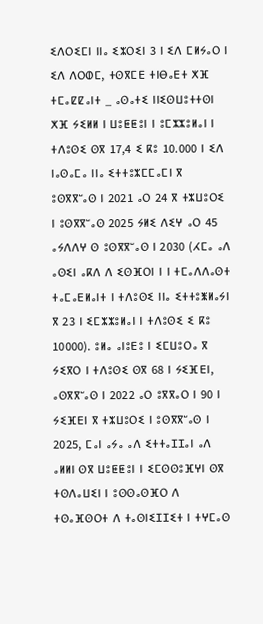ⵉⴷⵔⵉⵎⵏ ⵏⵏⴰ ⵉⵣⵔⵉⵏ 3 ⵏ ⵉⴷ ⵎⵍⵢⴰⵔ ⵏ ⵉⴷ ⴷⵔⵀⵎ, ⵜⵙⴳⵎⴹ ⵜⵏⴱⴰⴹⵜ ⵅⴼ ⵜⵎⴰⵇⵇⴰⵏⵜ _ ⴰⵙⴰⵜⵉ ⵏⵏⵉⵙⵡⵓⵜⵜⵙⵏ ⵅⴼ ⵢⵉⵍⵍ ⵏ ⵡⵓⵟⵟⵓⵏ ⵏ ⵓⵎⵣⵣⵓⵍⴰⵏ ⵏ ⵜⴷⵓⵙⵉ ⵙⴳ 17,4 ⵉ ⴽⵓ 10.000 ⵏ ⵉⴷ ⵏⴰⵙⴰⵎⴰ ⵏⵏⴰ ⵉⵜⵜⵓⵣⵎⵎⴰⵎⵏ ⴳ ⵓⵙⴳⴳⵯⴰⵙ ⵏ 2021 ⴰⵔ 24 ⴳ ⵜⵣⵡⵓⵔⵉ ⵏ ⵓⵙⴳⴳⵯⴰⵙ 2025 ⵢⵍⵉ ⴷⵉⵖ ⴰⵔ 45 ⴰⵢⴷⴷⵖ ⵙ ⵓⵙⴳⴳⵯⴰⵙ ⵏ 2030 (ⵃⵎⴰ ⴰⴷ ⴰⵙⵉⵏ ⴰⴽⴷ ⴷ ⵉⵙⴼⵔⵏ ⵏ ⵏ ⵜⵎⴰⴷⴷⴰⵙⵜ ⵜⴰⵎⴰⴹⵍⴰⵏⵜ ⵏ ⵜⴷⵓⵙⵉ ⵏⵏⴰ ⵉⵜⵜⵓⵥⵍⴰⵢⵏ ⴳ 23 ⵏ ⵉⵎⵣⵣⵓⵍⴰⵏ ⵏ ⵜⴷⵓⵙⵉ ⵉ ⴽⵓ 10000). ⵓⵍⴰ ⴰⵏⵓⴹⵓ ⵏ ⵉⵎⵡⵓⵔⴰ ⴳ ⵢⵉⴳⵔ ⵏ ⵜⴷⵓⵙⵉ ⵙⴳ 68 ⵏ ⵢⵉⴼⴹⵏ, ⴰⵙⴳⴳⵯⴰⵙ ⵏ 2022 ⴰⵔ ⵓⴳⴳⴰⵔ ⵏ 90 ⵏ ⵢⵉⴼⴹⵏ ⴳ ⵜⵣⵡⵓⵔⵉ ⵏ ⵓⵙⴳⴳⵯⴰⵙ ⵏ 2025, ⵎⴰⵏ ⴰⵢⴰ ⴰⴷ ⵉⵜⵜⴰⵊⵊⴰⵏ ⴰⴷ ⴰⵍⵍⵏ ⵙⴳ ⵡⵓⵟⵟⵓⵏ ⵏ ⵉⵎⵙⵙⵓⴼⵖⵏ ⵙⴳ ⵜⵙⴷⴰⵡⵉⵏ ⵏ ⵓⵙⵙⴰⵙⴼⵔ ⴷ ⵜⵙⴰⴼⵙⵔⵜ ⴷ ⵜⴰⵙⵏⵉⵊⵊⵉⵜ ⵏ ⵜⵖⵎⴰⵙ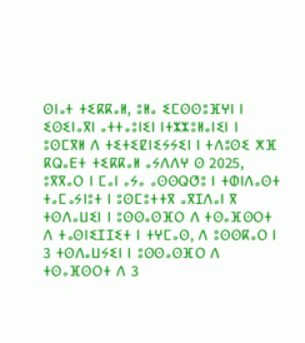ⵙⵏⴰⵜ ⵜⵉⴽⴽⴰⵍ, ⵓⵍⴰ ⵉⵎⵙⵙⵓⴼⵖⵏ ⵏ ⵉⵙⵉⵏⴰⴳⵏ ⴰⵜⵜⴰⵓⵏⵉⵏ ⵏⵜⵣⵣⵓⵍⴰⵏⵉⵏ ⵏ ⵓⵙⵎⴳⵍ ⴷ ⵜⵉⵜⵉⵇⵏⵉⵢⵢⵉⵏ ⵏ ⵜⴷⵓⵙⵉ ⵅⴼ ⴽⵕⴰⴹⵜ ⵜⵉⴽⴽⴰⵍ ⴰⵢⴷⴷⵖ ⵙ 2025, ⵓⴳⴳⴰⵔ ⵏ ⵎⴰⵏ ⴰⵢⴰ ⴰⵙⵙⵕⵚⵓ ⵏ ⵜⵀⵏⴷⴰⵙⵜ ⵜⴰⵎⴰⵢⵏⵓⵜ ⵏ ⵓⵙⵎⵓⵜⵜⴳ ⴰⴳⵊⴷⴰⵏ ⴳ ⵜⵙⴷⴰⵡⵉⵏ ⵏ ⵓⵙⵙⴰⵙⴼⵔ ⴷ ⵜⵙⴰⴼⵙⵔⵜ ⴷ ⵜⴰⵙⵏⵉⵊⵊⵉⵜ ⵏ ⵜⵖⵎⴰⵙ, ⴷ ⵓⵙⵙⴽⴰⵔ ⵏ 3 ⵜⵙⴷⴰⵡⵢⵉⵏ ⵏ ⵓⵙⵙⴰⵙⴼⵔ ⴷ ⵜⵙⴰⴼⵙⵔⵜ ⴷ 3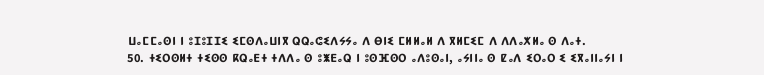ⵡⴰⵎⵎⴰⵙⵏ ⵏ ⵓⵊⵓⵊⵊⵉ ⵉⵎⵙⴷⴰⵡⵏⴳ ⵕⵕⴰⵛⵉⴷⵢⵢⴰ ⴷ ⴱⵏⵉ ⵎⵍⵍⴰⵍ ⴷ ⴳⵍⵎⵉⵎ ⴷ ⴷⴷⴰⵅⵍⴰ ⵙ ⴷⴰⵜ.
50. ⵜⵉⵔⵙⵍⵜ ⵜⵉⵙⵙ ⴽⵕⴰⴹⵜ ⵜⴷⴷⴰ ⵙ ⵓⵥⴹⴰⵕ ⵏ ⵓⵙⴼⵙⵔ ⴰⴷⵓⵙⴰⵏ, ⴰⵢⵏⵏⴰ ⵙ ⵇⴰⴷ ⵉⵔⴰⵔ ⵉ ⵉⴳⴰⵏⵏⴰⵢⵏ ⵏ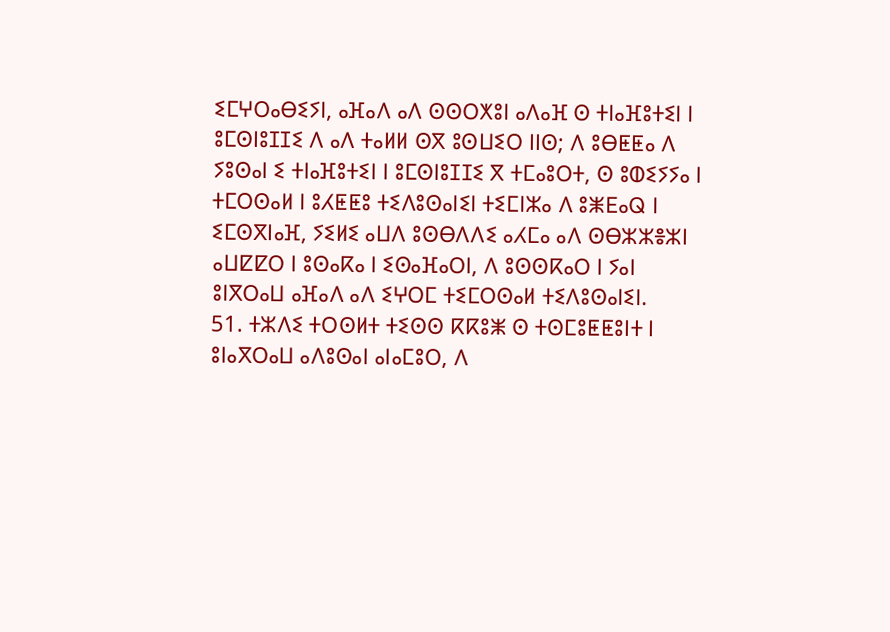ⵉⵎⵖⵔⴰⴱⵉⵢⵏ, ⴰⴼⴰⴷ ⴰⴷ ⵙⵙⵔⵅⵓⵏ ⴰⴷⴰⴼ ⵙ ⵜⵏⴰⴼⵓⵜⵉⵏ ⵏ ⵓⵎⵙⵏⵓⵊⵊⵉ ⴷ ⴰⴷ ⵜⴰⵍⵍ ⵙⴳ ⵓⵙⵡⵉⵔ ⵏⵏⵙ; ⴷ ⵓⴱⵟⵟⴰ ⴷ ⵢⵓⵙⴰⵏ ⵉ ⵜⵏⴰⴼⵓⵜⵉⵏ ⵏ ⵓⵎⵙⵏⵓⵊⵊⵉ ⴳ ⵜⵎⴰⵓⵔⵜ, ⵙ ⵓⵀⵉⵢⵢⴰ ⵏ ⵜⵎⵔⵙⴰⵍ ⵏ ⵓⵃⵟⵟⵓ ⵜⵉⴷⵓⵙⴰⵏⵉⵏ ⵜⵉⵎⵏⵣⴰ ⴷ ⵓⵥⴹⴰⵕ ⵏ ⵉⵎⵙⴳⵏⴰⴼ, ⵢⵉⵍⵉ ⴰⵡⴷ ⵓⵙⴱⴷⴷⵉ ⴰⵃⵎⴰ ⴰⴷ ⵙⴱⵣⵣⴻⵣⵏ ⴰⵡⵇⵇⵔ ⵏ ⵓⵙⴰⴽⴰ ⵏ ⵉⵙⴰⴼⴰⵔⵏ, ⴷ ⵓⵙⵙⴽⴰⵔ ⵏ ⵢⴰⵏ ⵓⵏⴳⵔⴰⵡ ⴰⴼⴰⴷ ⴰⴷ ⵉⵖⵔⵎ ⵜⵉⵎⵔⵙⴰⵍ ⵜⵉⴷⵓⵙⴰⵏⵉⵏ.
51. ⵜⵣⴷⵉ ⵜⵔⵙⵍⵜ ⵜⵉⵙⵙ ⴽⴽⵓⵥ ⵙ ⵜⵙⵎⵓⵟⵟⵓⵏⵜ ⵏ ⵓⵏⴰⴳⵔⴰⵡ ⴰⴷⵓⵙⴰⵏ ⴰⵏⴰⵎⵓⵔ, ⴷ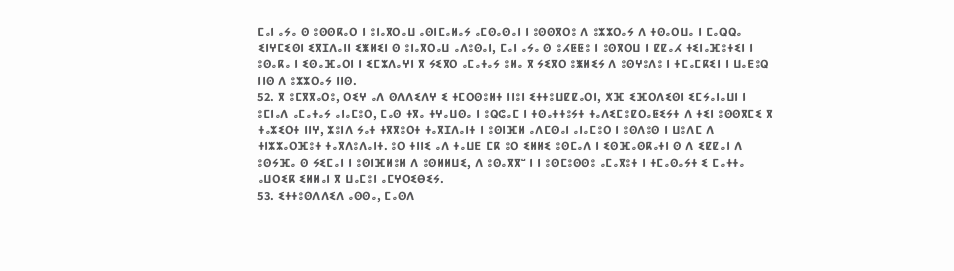ⵎⴰⵏ ⴰⵢⴰ ⵙ ⵓⵙⵙⴽⴰⵔ ⵏ ⵓⵏⴰⴳⵔⴰⵡ ⴰⵙⵏⵎⴰⵍⴰⵢ ⴰⵎⵙⴰⵙⴰⵏ ⵏ ⵓⵙⵙⴳⵔⵓ ⴷ ⵓⵣⵣⵔⴰⵢ ⴷ ⵜⵙⴰⵔⵡⴰ ⵏ ⵎⴰⵕⵕⴰ ⵉⵏⵖⵎⵉⵙⵏ ⵉⴳⵊⴷⴰⵏⵏ ⵉⵥⵍⵉⵏ ⵙ ⵓⵏⴰⴳⵔⴰⵡ ⴰⴷⵓⵙⴰⵏ, ⵎⴰⵏ ⴰⵢⴰ ⵙ ⵓⵃⵟⵟⵓ ⵏ ⵓⵙⴳⵔⵡ ⵏ ⵇⵇⴰⵃ ⵜⵉⵏⴰⴼⵓⵜⵉⵏ ⵏ ⵓⵙⴰⴽⴰ ⵏ ⵉⵙⴰⴼⴰⵔⵏ ⵏ ⵉⵎⵣⴷⴰⵖⵏ ⴳ ⵢⵉⴳⵔ ⴰⵎⴰⵜⴰⵢ ⵓⵍⴰ ⴳ ⵢⵉⴳⵔ ⵓⵥⵍⵉⵢ ⴷ ⵓⵙⵖⵓⴷⵓ ⵏ ⵜⵎⴰⵎⴽⵉⵏ ⵏ ⵡⴰⴹⵓⵕ ⵏⵏⵙ ⴷ ⵓⵣⵣⵔⴰⵢ ⵏⵏⵙ.
52. ⴳ ⵓⵎⴳⴳⴰⵔⵓ, ⵔⵉⵖ ⴰⴷ ⵙⴷⴷⵉⴷⵖ ⵉ ⵜⵎⵔⵙⵓⵍⵜ ⵏⵏⵓⵏ ⵉⵜⵜⵓⵡⵇⵇⴰⵔⵏ, ⵅⴼ ⵉⴼⵔⴷⵉⵙⵏ ⵉⵎⵢⴰⵏⴰⵡⵏ ⵏ ⵓⵎⵏⴰⴷ ⴰⵎⴰⵜⴰⵢ ⴰⵏⴰⵎⵓⵔ, ⵎⴰⵙ ⵜⴳⴰ ⵜⵖⴰⵡⵙⴰ ⵏ ⵓⵕⵛⴰⵎ ⵏ ⵜⵙⴰⵜⵜⵓⵢⵜ ⵜⴰⴷⵉⵎⵓⵇⵔⴰⵟⵉⵢⵜ ⴷ ⵜⵉⵏ ⵓⵙⵙⴳⵎⵉ ⴳ ⵜⴰⵣⵉⵔⵜ ⵏⵏⵖ, ⵣⵓⵏⴷ ⵢⴰⵜ ⵜⴳⴳⵓⵔⵜ ⵜⴰⴳⵊⴷⴰⵏⵜ ⵏ ⵓⵙⵏⴼⵍ ⴰⴷⵎⵙⴰⵏ ⴰⵏⴰⵎⵓⵔ ⵏ ⵓⵙⴷⵓⵙ ⵏ ⵡⵓⴷⵎ ⴷ ⵜⵏⵣⵣⴰⵔⴼⵓⵜ ⵜⴰⴳⴷⵓⴷⴰⵏⵜ. ⵓⵔ ⵜⵏⵏⵉ ⴰⴷ ⵜⴰⵡⴹ ⵎⴽ ⵓⵔ ⵉⵍⵍⵉ ⵓⵙⵎⴰⴷ ⵏ ⵉⵙⴼⴰⵙⴽⴰⵜⵏ ⵙ ⴷ ⵉⵇⵇⴰⵏ ⴷ ⵓⵙⵢⴼⴰ ⵙ ⵢⵉⵎⴰⵏ ⵏ ⵓⵙⵏⴼⵍⵓⵍ ⴷ ⵓⵙⵍⵍⵡⵉ, ⴷ ⵓⵙⴰⴳⴳⵯ ⵏ ⵏ ⵓⵙⵎⵓⵙⵙⵓ ⴰⵎⴰⴳⵓⵜ ⵏ ⵜⵎⴰⵙⴰⵢⵜ ⵉ ⵎⴰⵜⵜⴰ ⴰⵡⵔⵉⴽ ⵉⵍⵍⴰⵏ ⴳ ⵡⴰⵎⵓⵏ ⴰⵎⵖⵔⵉⴱⵉⵢ.
53. ⵉⵜⵜⵓⵙⴷⴷⵉⴷ ⴰⵙⵙⴰ, ⵎⴰⵙⴷ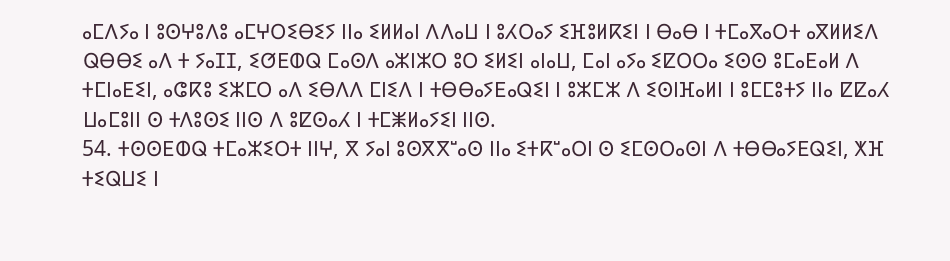ⴰⵎⴷⵢⴰ ⵏ ⵓⵙⵖⵓⴷⵓ ⴰⵎⵖⵔⵉⴱⵉⵢ ⵏⵏⴰ ⵉⵍⵍⴰⵏ ⴷⴷⴰⵡ ⵏ ⵓⵃⵔⴰⵢ ⵉⴼⵓⵍⴽⵉⵏ ⵏ ⴱⴰⴱ ⵏ ⵜⵎⴰⴳⴰⵔⵜ ⴰⴳⵍⵍⵉⴷ ⵕⴱⴱⵉ ⴰⴷ ⵜ ⵢⴰⵊⵊ, ⵉⵚⴹⵀⵕ ⵎⴰⵙⴷ ⴰⵣⵏⵣⵔ ⵓⵔ ⵉⵍⵉⵏ ⴰⵏⴰⵡ, ⵎⴰⵏ ⴰⵢⴰ ⵉⵇⵔⵔⴰ ⵉⵙⵙ ⵓⵎⴰⴹⴰⵍ ⴷ ⵜⵎⵏⴰⴹⵉⵏ, ⴰⵛⴽⵓ ⵉⵣⵎⵔ ⴰⴷ ⵉⴱⴷⴷ ⵎⵏⵉⴷ ⵏ ⵜⴱⴱⴰⵢⴹⴰⵕⵉⵏ ⵏ ⵓⵣⵎⵣ ⴷ ⵉⵙⵏⴼⴰⵍⵏ ⵏ ⵓⵎⵎⵓⵜⵢ ⵏⵏⴰ ⵇⵇⴰⵃ ⵡⴰⵎⵓⵏⵏ ⵙ ⵜⴷⵓⵙⵉ ⵏⵏⵙ ⴷ ⵓⵇⵙⴰⵃ ⵏ ⵜⵎⵥⵍⴰⵢⵉⵏ ⵏⵏⵙ.
54. ⵜⵙⵙⴹⵀⵕ ⵜⵎⴰⵣⵉⵔⵜ ⵏⵏⵖ, ⴳ ⵢⴰⵏ ⵓⵙⴳⴳⵯⴰⵙ ⵏⵏⴰ ⵉⵜⴽⵯⴰⵔⵏ ⵙ ⵉⵎⵙⵔⴰⵙⵏ ⴷ ⵜⴱⴱⴰⵢⴹⵕⵉⵏ, ⵅⴼ ⵜⵉⵕⵡⵉ ⵏ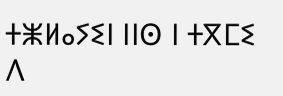ⵜⵥⵍⴰⵢⵉⵏ ⵏⵏⵙ ⵏ ⵜⴳⵎⵉ ⴷ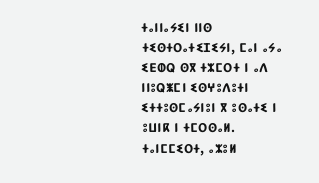ⵜⴰⵏⵏⴰⵢⵉⵏ ⵏⵏⵙ ⵜⵉⵙⵜⵔⴰⵜⵉⵊⵉⵢⵏ, ⵎⴰⵏ ⴰⵢⴰ ⵉⴹⵀⵕ ⵙⴳ ⵜⵣⵎⵔⵜ ⵏ ⴰⴷ ⵏⵏⵓⵕⵥⵎⵏ ⵉⵙⵖⵓⴷⵓⵜⵏ ⵉⵜⵜⵓⵙⵎⴰⵢⵏⵓⵏ ⴳ ⵓⵙⴰⵜⵉ ⵏ ⵓⵡⵏⴽ ⵏ ⵜⵎⵔⵙⴰⵍ.
ⵜⴰⵏⵎⵎⵉⵔⵜ, ⴰⵣⵓⵍ